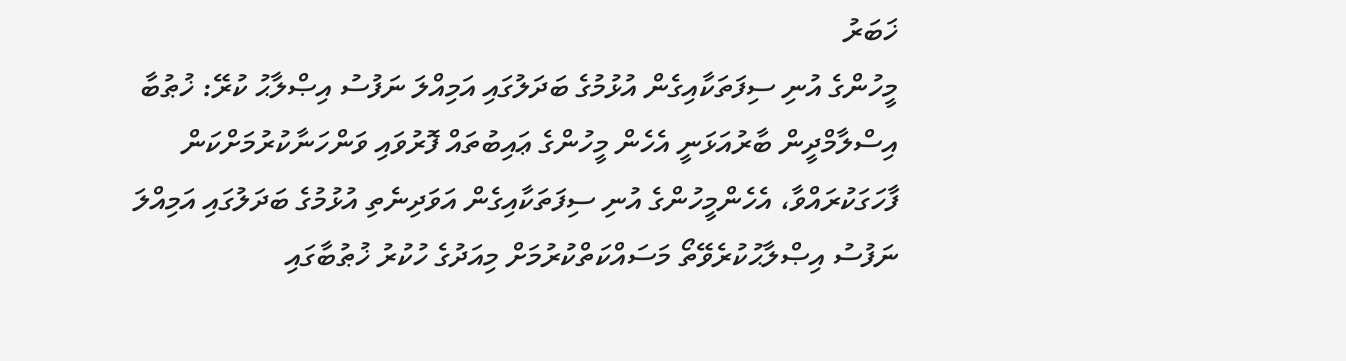ޚަބަރު
މީހުންގެ އުނި ސިފަތަކާއިގެން އުޅުމުގެ ބަދަލުގައި އަމިއްލަ ނަފުސު އިޞްލާޙު ކުރޭ: ޚުޠުބާ
އިސްލާމްދީން ބާރުއަޅަނީ އެހެން މީހުންގެ ޢައިބުތައް ފޮރުވައި ވަންހަނާކުރުމަށްކަން ފާހަގަކުރައްވާ، އެހެންމީހުންގެ އުނި ސިފަތަކާއިގެން އަވަދިނެތި އުޅުމުގެ ބަދަލުގައި އަމިއްލަ ނަފުސު އިޞްލާޙުކުރެވޭތޯ މަސައްކަތްކުރުމަށް މިއަދުގެ ހުކުރު ޚުޠުބާގައި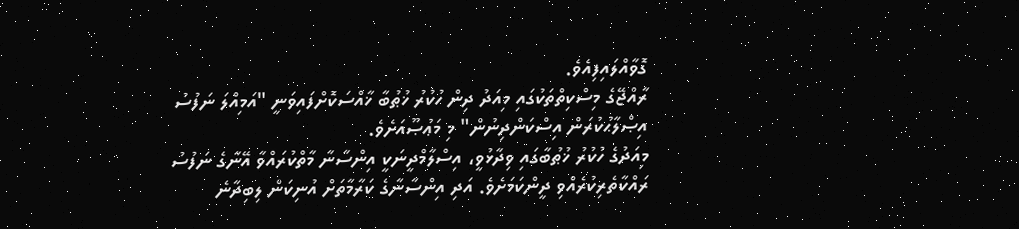ގޮވާއްލައިފިއެވެ.
ރާއްޖޭގެ މިސްކިތްތަކުގައި މިއަދު ދިން ހުކުރު ޚުޠުބާ ޚާއްސަކޮށްފައިވަނީ "އަމިއްލަ ނަފުސު އިޞްލާޙުކުރަން އިސްކަންދިނުން" މި މަޢުޞޫއަށެވެ.
މިއަދުގެ ހުކުރު ޚުޠުބާގައި ވިދާޅުވީ، އިސްލާމްދީނަކީ އިންސާނާ މާތްކުރައްވާ އޭނާގެ ނަފުސު ރައްކާތެރިކުރެއްވި ދީންކަމަށެވެ. އަދި އިންސާނާގެ ކަރާމާތަށް އުނިކަން ލިބިދާނެ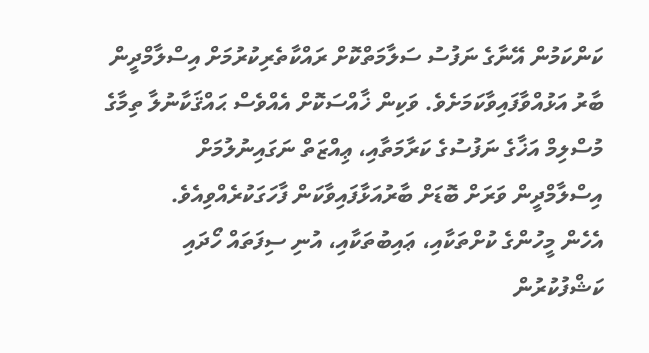ކަންކަމުން އޭނާގެ ނަފުސު ސަލާމަތްކޮށް ރައްކާތެރިކުރުމަށް އިސްލާމްދީން ބާރު އަޅުއްވާފައިވާކަމަށެވެ. ވަކިން ޚާއްސަކޮށް އެއްވެސް ޙައްޤަކާނުލާ ތިމާގެ މުސްލިމް އަޚާގެ ނަފުސުގެ ކަރާމަތާއި، ޢިއްޒަތް ނަގައިނުލުމަށް އިސްލާމްދީން ވަރަށް ބޮޑަށް ބާރުއަޅާފައިވާކަން ފާހަގަކުރެއްވިއެވެ.
އެހެން މީހުންގެ ކުށްތަކާއި، ޢައިބުތަކާއި، އުނި ސިފަތައް ހޯދައި ކަޝްފުކުރުން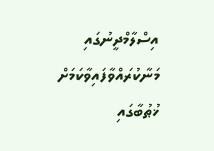އިސްލާމްދީނުގައި މަނާކުރައްވާފައިވާކަމަށް ޚުޠުބާގައި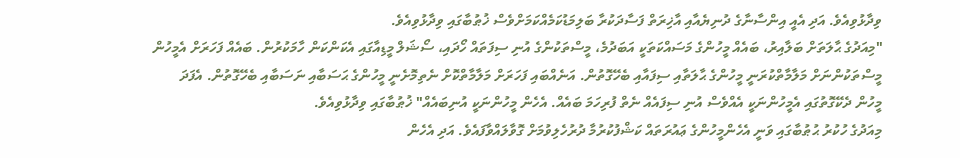ވިދާޅުވިއެވެ. އަދި އެއީ އިންސާނާގެ ދުނިޔެއާއި އާޚިރަތް ފަސާދަކުރާ ބަލިމަޑުކަމެއްކަމަށްވެސް ޚުޠުބާގައި ވިދާޅުވިއެވެ.
"މިއަދުގެ ޙާލަތަށް ބަލާއިރު، ބައެއް މީހުންގެ މަސައްކަތަކީ އަބަދުމެ، މީސްތަކުންގެ އުނި ސިފަތައް ހޯދައި، ސޯޝަލް މީޑިއާގައި އެކަންކަން ހާމަކުރުން. ބައެއް ފަހަރަށް އެމީހުން މީސްތަކުންނަށް މަލާމާތްކުރަނީ މީހުންގެ ޙާލަތާއި ސިފައާއި ބެހޭގޮތުން. އަނެއްބައި ފަހަރަށް މަލާމާތްކޮށް ނެތިމޮށެނީ މީހުންގެ ޙަސަބާއި ނަސަބާއި ބެހޭގޮތުން. އެފަދަ މީހުން ދެކޭގޮތުގައި އެމީހުންނަކީ އެއްވެސް އުނި ސިފައެއް ނެތް ފުރިހަމަ ބައެއް. އެހެން މީހުންނަކީ އުނިބައެއް" ޚުޠުބާގައި ވިދާޅުވިއެވެ.
މިއަދުގެ ހުކުރު ޙުޠުބާގައި ވަނީ އެހެންމީހުންގެ ޢައުރަތައް ކަޝްފުކުރުމާ ދުރުހެލިވުމަށް ގޮވާލައްވާފައެވެ. އަދި އެހެން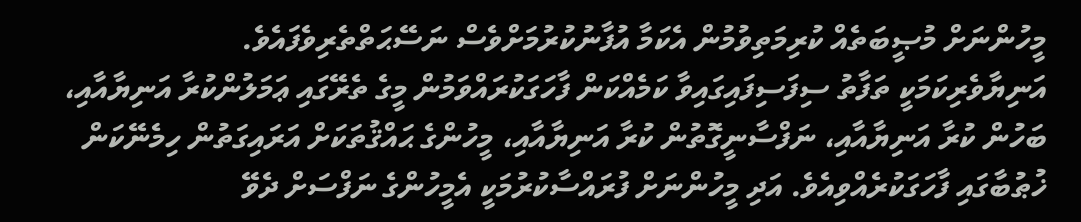މީހުންނަށް މުޞީބަތެއް ކުރިމަތިވުމުން އެކަމާ އުފާނުކުރުމަށްވެސް ނަސޭޙަތްތެރިވެފައެވެ.
އަނިޔާވެރިކަމަކީ ތަފާތު ސިފަސިފައިގައިވާ ކަމެއްކަން ފާހަގަކުރައްވަމުން މީގެ ތެރޭގައި ޢަމަލުންކުރާ އަނިޔާއާއި، ބަހުން ކުރާ އަނިޔާއާއި، ނަފްސާނީގޮތުން ކުރާ އަނިޔާއާއި، މީހުންގެ ޙައްޤުތަކަށް އަރައިގަތުން ހިމެނޭކަން ޚުޠުބާގައި ފާހަގަކުރެއްވިއެވެ. އަދި މީހުންނަށް ފުރައްސާކުރުމަކީ އެމީހުންގެ ނަފްސަށް ދެވޭ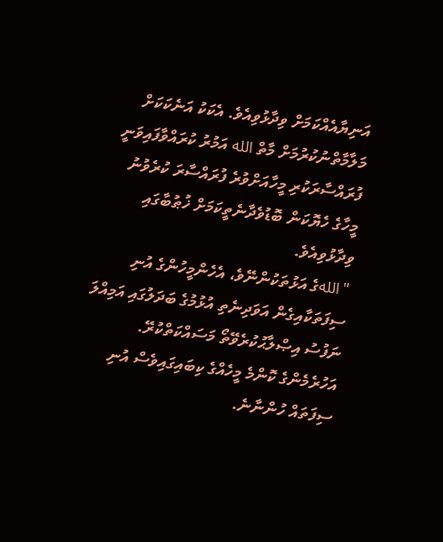އަނިޔާއެއްކަމަށް ވިދާޅުވިއެވެ. އެކަކު އަނެކަކަށް މަލާމާތްނުކުރުމަށް މާތް الله އަމުރު ކުރައްވާފައިވަނީ ފުރައްސާރަކުރި މީހާއަށްވުރެ ފުރައްސާރަ ކުރެވުނު މީހާގެ ހެޔޮކަން ބޮޑުވެދާނެތީކަމަށް ޚުޠުބާގައި ވިދާޅުވިއެވެ.
"اللهގެ އަޅުތަކުންނޭވެ، އެހެންމީހުންގެ އުނި ސިފަތަކާއިގެން އަވަދިނެތި އުޅުމުގެ ބަދަލުގައި އަމިއްލަ ނަފުސު އިޞްލާޙުކުރެވޭތޯ މަސައްކަތްކުރޭ. އަހުރެމެންގެ ކޮންމެ މީހެއްގެ ކިބައިގައިވެސް އުނި ސިފަތައް ހުންނާނެ.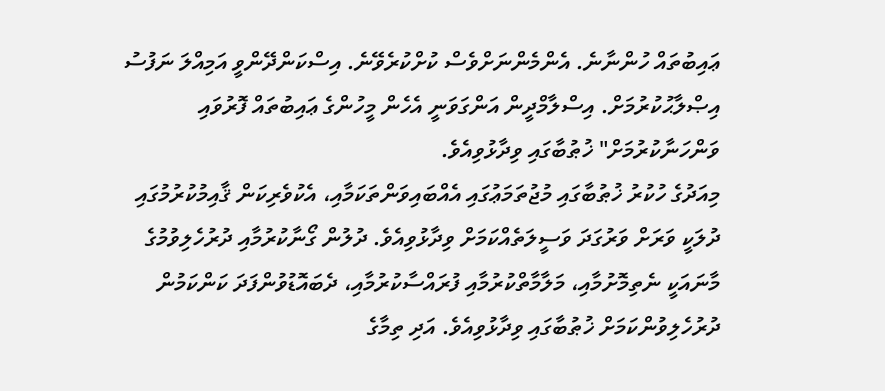ޢައިބުތައް ހުންނާނެ. އެންމެންނަށްވެސް ކުށްކުރެވޭނެ. އިސްކަންދޭންވީ އަމިއްލަ ނަފުސު އިޞްލާޙުކުރުމަށް. އިސްލާމްދީން އަންގަވަނީ އެހެން މީހުންގެ ޢައިބުތައް ފޮރުވައި ވަންހަނާކުރުމަށް" ޚުޠުބާގައި ވިދާޅުވިއެވެ.
މިއަދުގެ ހުކުރު ޚުޠުބާގައި މުޖުތަމަޢުގައި އެއްބައިވަންތަކަމާއި، އެކުވެރިކަން ޤާއިމުކުރުމުގައި ދުލަކީ ވަރަށް ވަރުގަދަ ވަސީލަތެއްކަމަށް ވިދާޅުވިއެވެ. ދުލުން ގޯނާކުރުމާއި ދުރުހެލިވުމުގެ މާނައަކީ ނެތިމޮށުމާއި، މަލާމާތްކުރުމާއި ފުރައްސާކުރުމާއި، ދެބައޮޑުވުންފަދަ ކަންކަމުން ދުރުހެލިވުންކަމަށް ޚުޠުބާގައި ވިދާޅުވިއެވެ. އަދި ތިމާގެ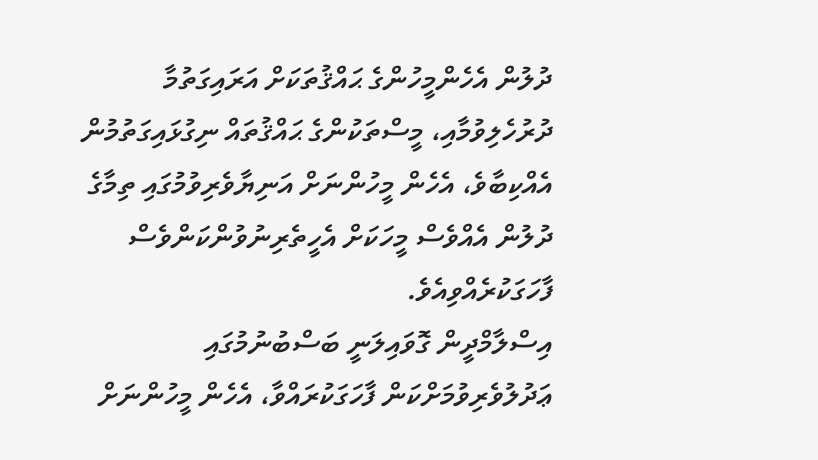ދުލުން އެހެންމީހުންގެ ޙައްޤުތަކަށް އަރައިގަތުމާ ދުރުހެލިވުމާއި، މީސްތަކުންގެ ޙައްޤުތައް ނިގުޅައިގަތުމުން އެއްކިބާވެ، އެހެން މީހުންނަށް އަނިޔާވެރިވުމުގައި ތިމާގެ ދުލުން އެއްވެސް މީހަކަށް އެހީތެރިނުވުންކަންވެސް ފާހަގަކުރެއްވިއެވެ.
އިސްލާމްދީން ގޮވައިލަނީ ބަސްބުނުމުގައި ޢަދުލުވެރިވުމަށްކަން ފާހަގަކުރައްވާ، އެހެން މީހުންނަށް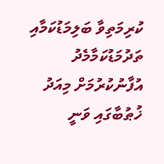ކުރިމަތިވާ ބަލިމަޑުކަމާއި ތަދުމަޑުކަމާމެދު އުފާނުކުރުމަށް މިއަދު ޚުޠުބާގައި ވަނީ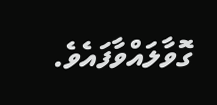ގޮވާލައްވާފައެވެ.